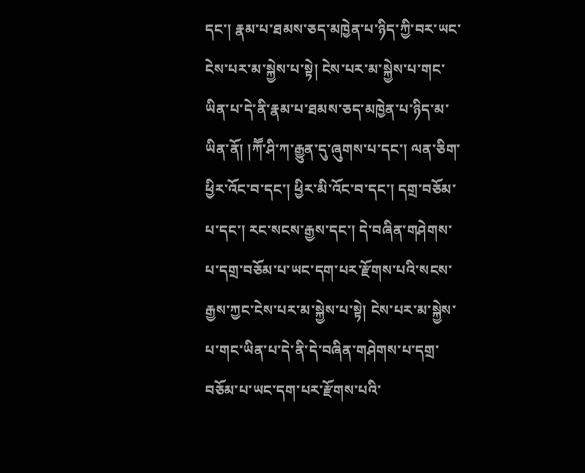དང་། རྣམ་པ་ཐམས་ཅད་མཁྱེན་པ་ཉིད་ཀྱི་བར་ཡང་ངེས་པར་མ་སྐྱེས་པ་སྟེ། ངེས་པར་མ་སྐྱེས་པ་གང་ཡིན་པ་དེ་ནི་རྣམ་པ་ཐམས་ཅད་མཁྱེན་པ་ཉིད་མ་ཡིན་ནོ། །ཀཽ་ཤི་ཀ་རྒྱུན་དུ་ཞུགས་པ་དང་། ལན་ཅིག་ཕྱིར་འོང་བ་དང་། ཕྱིར་མི་འོང་བ་དང་། དགྲ་བཅོམ་པ་དང་། རང་སངས་རྒྱས་དང་། དེ་བཞིན་གཤེགས་པ་དགྲ་བཅོམ་པ་ཡང་དག་པར་རྫོགས་པའི་སངས་རྒྱས་ཀྱང་ངེས་པར་མ་སྐྱེས་པ་སྟེ། ངེས་པར་མ་སྐྱེས་པ་གང་ཡིན་པ་དེ་ནི་དེ་བཞིན་གཤེགས་པ་དགྲ་བཅོམ་པ་ཡང་དག་པར་རྫོགས་པའི་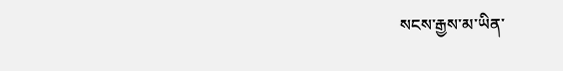སངས་རྒྱས་མ་ཡིན་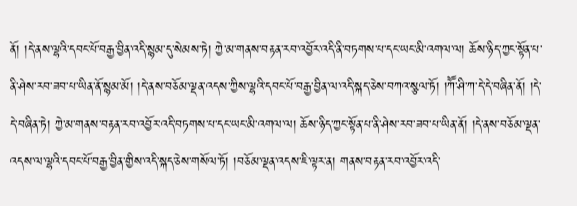ནོ། །དེ་ནས་ལྷའི་དབང་པོ་བརྒྱ་བྱིན་འདི་སྙམ་དུ་སེམས་ཏེ། ཀྱེ་མ་གནས་བརྟན་རབ་འབྱོར་འདི་ནི་བཏགས་པ་དང་ཡང་མི་འགལ་ལ། ཆོས་ཉིད་ཀྱང་སྟོན་པ་ནི་ཤེས་རབ་ཟབ་པ་ཡིན་ནོ་སྙམ་མོ། །དེ་ནས་བཅོམ་ལྡན་འདས་ཀྱིས་ལྷའི་དབང་པོ་བརྒྱ་བྱིན་ལ་འདི་སྐད་ཅེས་བཀའ་སྩལ་ཏོ། །ཀཽ་ཤི་ཀ་དེ་དེ་བཞིན་ནོ། །དེ་དེ་བཞིན་ཏེ། ཀྱེ་མ་གནས་བརྟན་རབ་འབྱོར་འདི་བཏགས་པ་དང་ཡང་མི་འགལ་ལ། ཆོས་ཉིད་ཀྱང་སྟོན་པ་ནི་ཤེས་རབ་ཟབ་པ་ཡིན་ནོ། །དེ་ནས་བཅོམ་ལྡན་འདས་ལ་ལྷའི་དབང་པོ་བརྒྱ་བྱིན་གྱིས་འདི་སྐད་ཅེས་གསོལ་ཏོ། །བཅོམ་ལྡན་འདས་ཇི་ལྟར་ན། གནས་བརྟན་རབ་འབྱོར་འདི་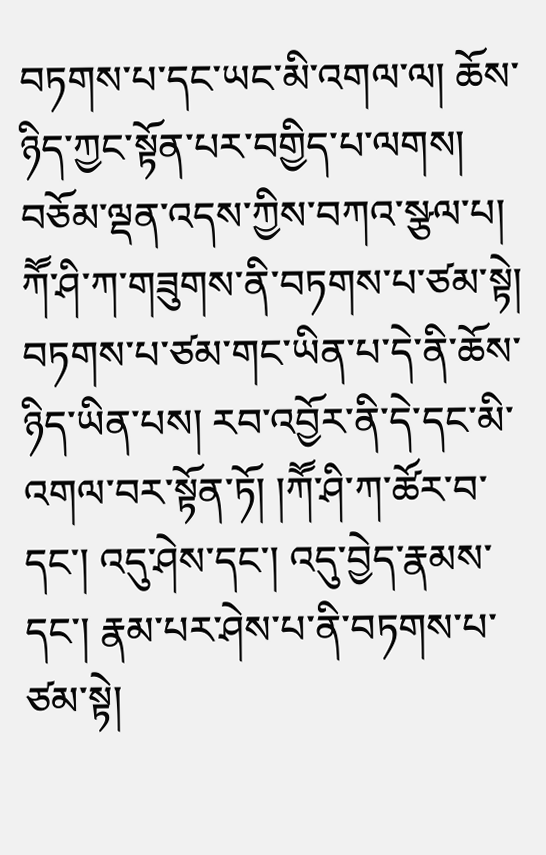བཏགས་པ་དང་ཡང་མི་འགལ་ལ། ཆོས་ཉིད་ཀྱང་སྟོན་པར་བགྱིད་པ་ལགས། བཅོམ་ལྡན་འདས་ཀྱིས་བཀའ་སྩལ་པ། ཀཽ་ཤི་ཀ་གཟུགས་ནི་བཏགས་པ་ཙམ་སྟེ། བཏགས་པ་ཙམ་གང་ཡིན་པ་དེ་ནི་ཆོས་ཉིད་ཡིན་པས། རབ་འབྱོར་ནི་དེ་དང་མི་འགལ་བར་སྟོན་ཏོ། །ཀཽ་ཤི་ཀ་ཚོར་བ་དང་། འདུ་ཤེས་དང་། འདུ་བྱེད་རྣམས་དང་། རྣམ་པར་ཤེས་པ་ནི་བཏགས་པ་ཙམ་སྟེ།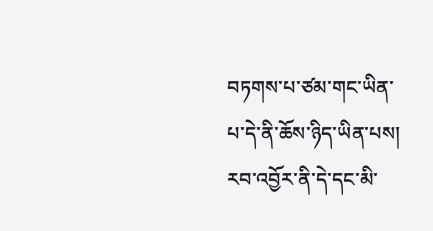བཏགས་པ་ཙམ་གང་ཡིན་པ་དེ་ནི་ཆོས་ཉིད་ཡིན་པས། རབ་འབྱོར་ནི་དེ་དང་མི་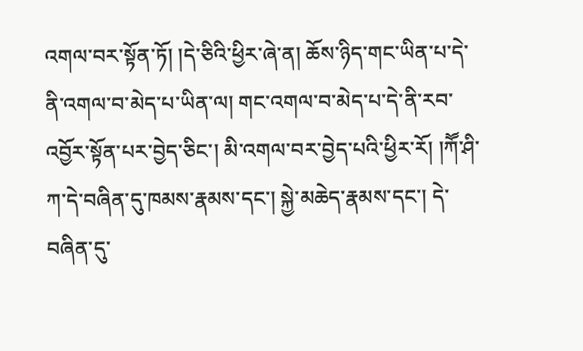འགལ་བར་སྟོན་ཏོ། །དེ་ཅིའི་ཕྱིར་ཞེ་ན། ཆོས་ཉིད་གང་ཡིན་པ་དེ་ནི་འགལ་བ་མེད་པ་ཡིན་ལ། གང་འགལ་བ་མེད་པ་དེ་ནི་རབ་འབྱོར་སྟོན་པར་བྱེད་ཅིང་། མི་འགལ་བར་བྱེད་པའི་ཕྱིར་རོ། །ཀཽ་ཤི་ཀ་དེ་བཞིན་དུ་ཁམས་རྣམས་དང་། སྐྱེ་མཆེད་རྣམས་དང་། དེ་བཞིན་དུ་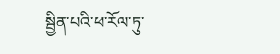སྦྱིན་པའི་ཕ་རོལ་ཏུ་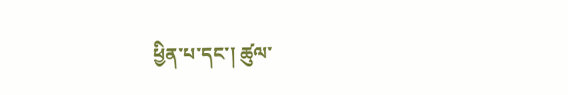ཕྱིན་པ་དང་། ཚུལ་